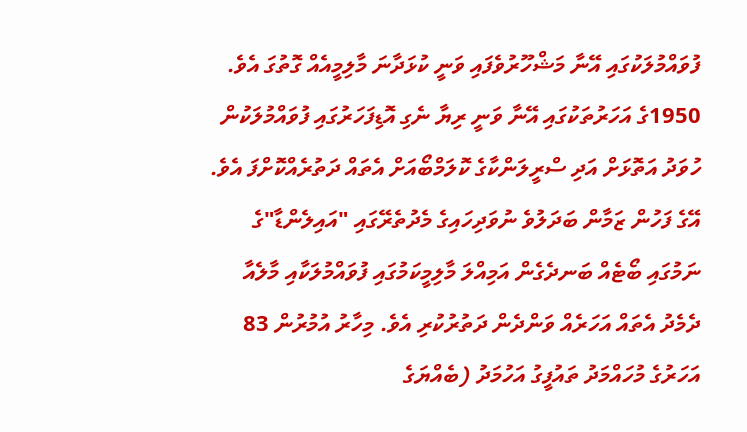ފުވައްމުލަކުގައި އޭނާ މަޝްހޫރުވެފައި ވަނީ ކުޅަދާނަ މާލިމީއެއް ގޮތުގަ އެވެ. 1950ގެ އަހަރުތަކުގައި އޭނާ ވަނީ ރިޔާ ނެގި އޮޑިފަހަރުގައި ފުވައްމުލަކުން ހުވަދު އަތޮޅަށް އަދި ސްރީލަންކާގެ ކޮލަމްބޯއަށް އެތައް ދަތުރެއްކޮށްފަ އެވެ.
އޭގެ ފަހުން ޒަމާން ބަދަލުވެ ނުވަދިހައިގެ މެދުތެރޭގައި "އައިލެންޑާ"ގެ ނަމުގައި ބޯޓެއް ބަނދެގެން އަމިއްލަ މާލިމީކަމުގައި ފުވައްމުލަކާއި މާލެއާ ދެމެދު އެތައް އަހަރެއް ވަންދެން ދަތުރުކުރި އެވެ. މިހާރު އުމުރުން 83 އަހަރުގެ މުހައްމަދު ތައުފީގު އަހުމަދު (ބެއްޔަގެ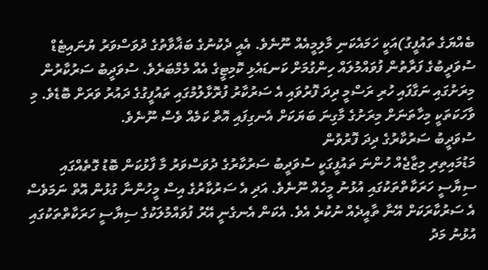ބެއްޔަގެ ތައުފީގު)އަކީ ހަމައެކަނި މާލިމީއެއް ނޫނެވެ. އެއީ ދެކުނުގެ ބަޣާވާތުގެ ދުވަސްވަރު ޔުނައިޓެޑް ސުވަދީބުގެ ފަރާތުން ފުވައްމުލައް ހިންގުމަށް ކަނޑައެޅި ކޮމިޓީގެ އެއް މެމްބަރެވެ. ސުވަދީބު ސަރުކާރުން މިރަށުގައި ނަގާފައި ހުރި ރަސްމީ ދިދަ ފޮރުވައި އެ ސަރުކާރު ފުރޮޅާލުމުގައި ތައުފީގުގެ ދައުރު ވަރަށް ބޮޑެވެ. މި ވާހަކަތަކީ މިހާތަނަށް މިރަށުގެ މާގިނަ ބަޔަކަށް އެނގިފައި އޮތް ކަމެއް ވެސް ނޫނެވެ.
ސުވަދީބު ސަރުކާރުގެ ދިދަ ފޮރުވުން
މަޑުމައިތިރި މިޒާޖެއް ހުންނަ ތައުފީގަކީ ސުވަދީބު ސަރުކާރުގެ ދުވަސްވަރު މާ ފާޅުކަން ބޮޑު ގޮތެއްގައި ސިޔާސީ ހަރަކާތްތަކުގައި އުޅުނު މީހެއް ނޫނެވެ. އަދި އެ ސަރުކާރުގެ އިސް މީހުންނާ ގުޅުން އޮތް ނަމަވެސް އެ ސަރުކާރަކަށް އޭނާ ތާއީދެއް ނުކުރެ އެވެ. އެކަން އެނގެނީ އޭރު ފުވައްމުލަކުގެ ސިޔާސީ ހަރަކާތްތަކުގައި އުޅުނު މަދު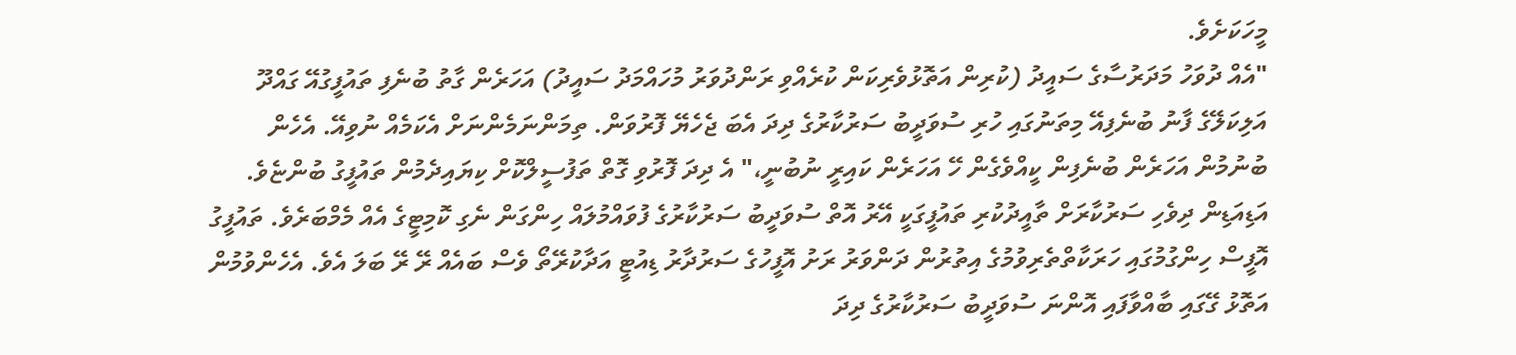މީހަކަށެވެ.
"އެއް ދުވަހު މަދަރުސާގެ ސައީދު (ކުރިން އަތޮޅުވެރިކަން ކުރެއްވި ރަންދުވަރު މުހައްމަދު ސައީދު) އަހަރެން ގާތު ބުނެފި ތައުފީގުއޭ ގައްދޫ އަލިކަލޭގެ ފާނު ބުނެފިއޭ މިތަނުގައި ހުރި ސުވަދީބު ސަރުކާރުގެ ދިދަ އެބަ ޖެހެޔޭ ފޮރުވަން. ތިމަންނަމެންނަށް އެކަމެއް ނުވިއޭ. އެހެން ބުނުމުން އަހަރެން ބުނެފިން ކީއްވެގެން ހޭ އަހަރެން ކައިރީ ނުބުނީ،" އެ ދިދަ ފޮރުވި ގޮތް ތަފުސީލްކޮށް ކިޔައިދެމުން ތައުފީގު ބުންޏެވެ.
އަޑިއަޑިން ދިވެހި ސަރުކާރަށް ތާއީދުކުރި ތައުފީގަކީ އޭރު އޮތް ސުވަދީބު ސަރުކާރުގެ ފުވައްމުލައް ހިންގަން ނެގި ކޮމިޓީގެ އެއް މެމްބަރެވެ. ތައުފީގު އޮފީސް ހިންގުމުގައި ހަރަކާތްތެރިވުމުގެ އިތުރުން ދަންވަރު ރަށު އޮފީހުގެ ސަރުދާރު ޑިއުޓީ އަދާކުރޭތޯ ވެސް ބައެއް ރޭ ރޭ ބަލަ އެވެ. އެހެންވުމުން އަތޮޅު ގޭގައި ބާއްވާފައި އޮންނަ ސުވަދީބު ސަރުކާރުގެ ދިދަ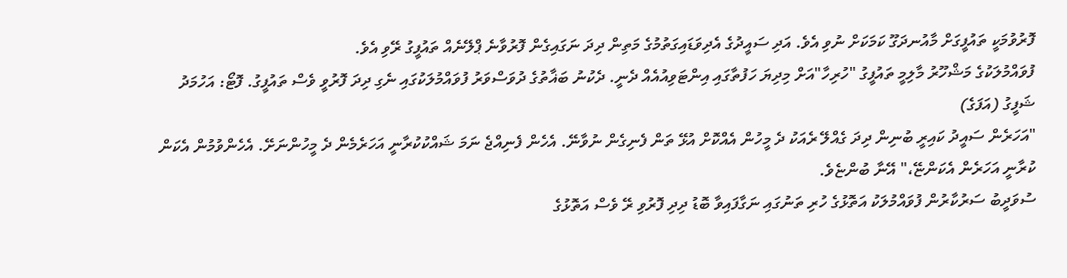ފޮރުވުމަކީ ތައުފީގަށް މާއުނދަގޫ ކަމަކަށް ނުވި އެވެ. އަދި ސައީދުގެ އެދިވަޑައިގަތުމުގެ މަތިން ދިދަ ނަގައިގެން ފޮރުވާނެ ޕްލޭނެއް ތައުފީގު ރޭވި އެވެ.
ފުވައްމުލަކުގެ މަޝްހޫރު މާލިމީ ތައުފީގު "ހުރިހާ"އަށް މިދިޔަ ހަފުތާގައި އިންޓަވިއުއެއް ދެނީ. ދެކުނު ބަޣާތުގެ ދުވަސްވަރު ފުވައްމުލަކުގައި ނެގި ދިދަ ފޮރުވީ ވެސް ތައުފީގު. ފޮޓޯ: އަހުމަދު ޝަފީގު (އަފަގެ)
"އަހަރެން ސައީދު ކައިރީ ބުނިން ދިދަ ގެއްލޭ ރެއަކު ދެ މީހުން އެއްކޮށް އުޅޭ ތަން ފެނިގެން ނުވާނޭ. އެހެން ފެނިއްޖެ ނަމަ ޝައްކުކުރާނީ އަހަރެމެން ދެ މީހުންނަށޭ. އެހެންވުމުން އެކަން ކުރާނީ އަހަރެން އެކަންޏޭ،" އޭނާ ބުންޏެވެ.
ސުވަދީބު ސަރުކާރުން ފުވައްމުލަކު އަތޮޅުގެ ހުރި ތަނުގައި ނަގާފައިވާ ބޮޑު ދިދި ފޮރުވި ރޭ ވެސް އަތޮޅުގެ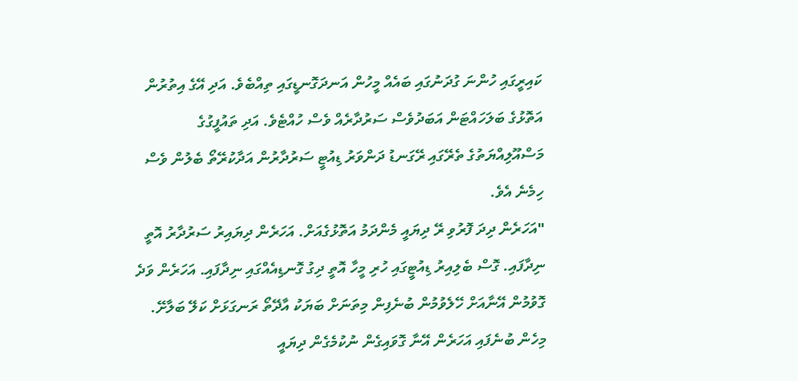ކައިރީގައި ހުންނަ ގުދަނުގައި ބައެއް މީހުން އަނދަގޮނޑީގައި ތިއްބެވެ. އަދި އޭގެ އިތުރުން އަތޮޅުގެ ބަލަހައްޓަން އަބަދުވެސް ސަރުދާރެއް ވެސް ހުއްޓެވެ. އަދި ތައުފީގުގެ މަސްއޫލިއްޔަތުގެ ތެރޭގައި ރޭގަނޑު ދަންވަރު ޑިއުޓީ ސަރުދާރުން އަދާކުރޭތޯ ބެލުން ވެސް ހިމެނެ އެވެ.
"އަހަރެން ދިދަ ފޮރުވި ރޭ ދިޔައީ މެންދަމު އަތޮޅުގެއަށް. އަހަރެން ދިޔައިރު ސަރުދާރު އޮތީ ނިދާފައި. ގޮސް ބެލިއިރު ޑިއުޓީގައި ހުރި މީހާ އޮތީ ދިގު ގޮނޑިއެއްގައި ނިދާފައި. އަހަރެން ވަދެ ގޮވުމުން އޭނާއަށް ހޭލެވުމުން ބުނެފިން މިތަނަށް ބަޔަކު އާދޭތޯ ރަނގަޅަށް ކަލޭ ބަލާށޭ. މިހެން ބުނެފައި އަހަރެން އޭނާ ގޮވައިގެން ނުކުމެގެން ދިޔައީ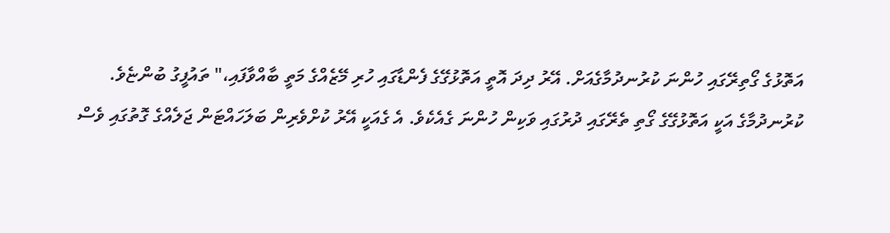އަތޮޅުގެ ގޯތިރޭގައި ހުންނަ ކުރުނދުމާގެއަށް. އޭރު ދިދަ އޮތީ އަތޮޅުގޭގެ ފެންޑާގައި ހުރި މޭޒެއްގެ މަތީ ބާއްވާފައި،" ތައުފީގު ބުންޏެވެ.
ކުރުނދުމާގެ އަކީ އަތޮޅުގޭގެ ގޯތި ތެރޭގައި ދުރުގައި ވަކިން ހުންނަ ގެއެކެވެ. އެ ގެއަކީ އޭރު ކުށްވެރިން ބަލަހައްޓަން ޖަލެއްގެ ގޮތުގައި ވެސް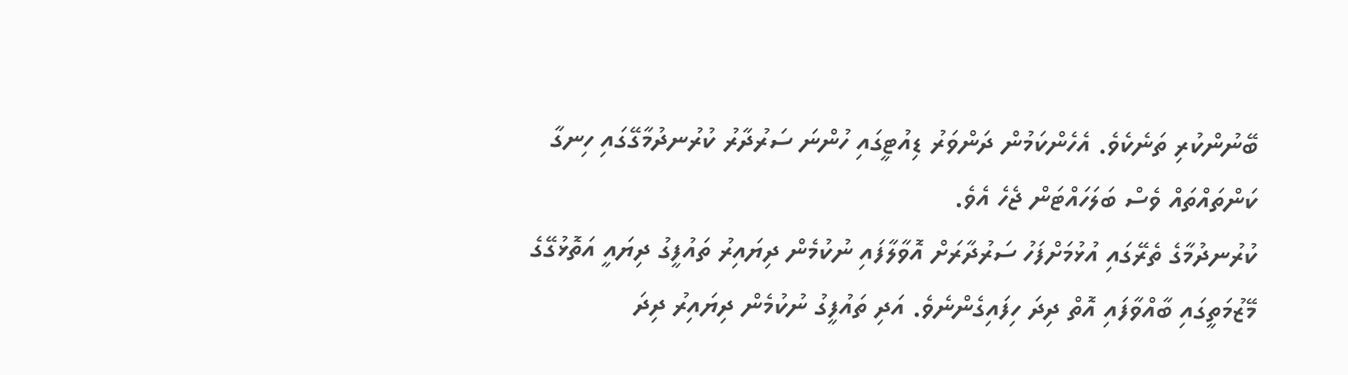ބޭނުންކުރި ތަނެކެވެ. އެހެންކަމުން ދަންވަރު ޑިއުޓީގައި ހުންނަ ސަރުދާރު ކުރުނދުމާގޭގައި ހިނގާ ކަންތައްތައް ވެސް ބަލަހައްޓަން ޖެހެ އެވެ.
ކުރުނދުމާގެ ތެރޭގައި އުޅުމަށްފަހު ސަރުދާރަށް އޮވާލާފައި ނުކުމެން ދިޔައިރު ތައުފީގު ދިޔައީ އަތޮޅުގޭގެ މޭޒުމަތީގައި ބާއްވާފައި އޮތް ދިދަ ހިފައިގެންނެވެ. އަދި ތައުފީގު ނުކުމެން ދިޔައިރު ދިދަ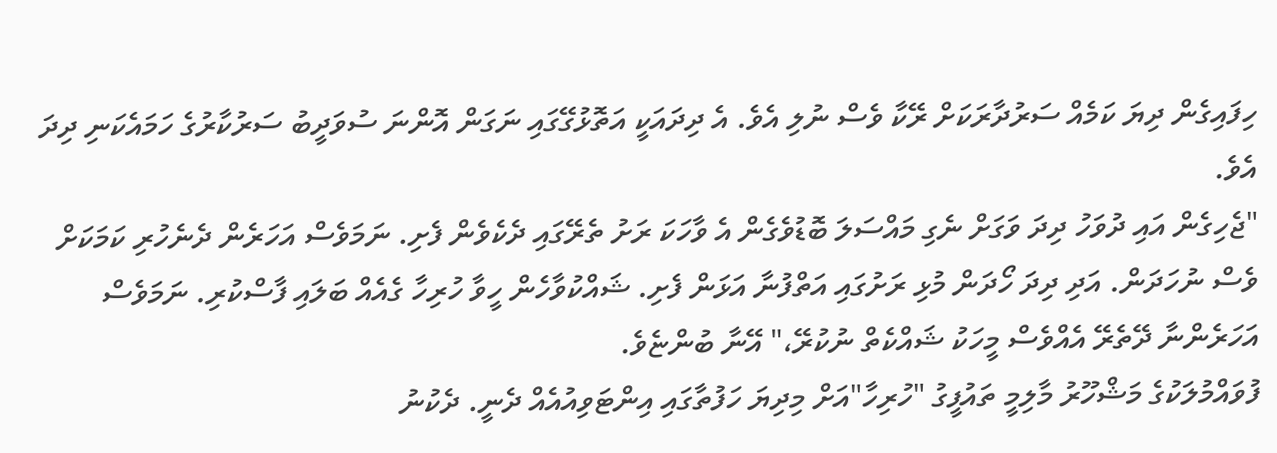ހިފައިގެން ދިޔަ ކަމެއް ސަރުދާރަކަށް ރޭކާ ވެސް ނުލި އެވެ. އެ ދިދައަކީ އަތޮޅުގޭގައި ނަގަން އޮންނަ ސުވަދީބު ސަރުކާރުގެ ހަމައެކަނި ދިދަ އެވެ.
"ޖެހިގެން އައި ދުވަހު ދިދަ ވަގަށް ނެގި މައްސަލަ ބޮޑުވެގެން އެ ވާހަކަ ރަށު ތެރޭގައި ދެކެވެން ފެށި. ނަމަވެސް އަހަރެން ދެނެހުރި ކަމަކަށް ވެސް ނުހަދަން. އަދި ދިދަ ހޯދަން މުޅި ރަށުގައި އަތްފުނާ އަޅަން ފެށި. ޝައްކުވާހެން ހީވާ ހުރިހާ ގެއެއް ބަލައި ފާސްކުރި. ނަމަވެސް އަހަރެންނާ ދޭތެރޭ އެއްވެސް މީހަކު ޝައްކެތް ނުކުރޭ،" އޭނާ ބުންޏެވެ.
ފުވައްމުލަކުގެ މަޝްހޫރު މާލިމީ ތައުފީގު "ހުރިހާ"އަށް މިދިޔަ ހަފުތާގައި އިންޓަވިއުއެއް ދެނީ. ދެކުނު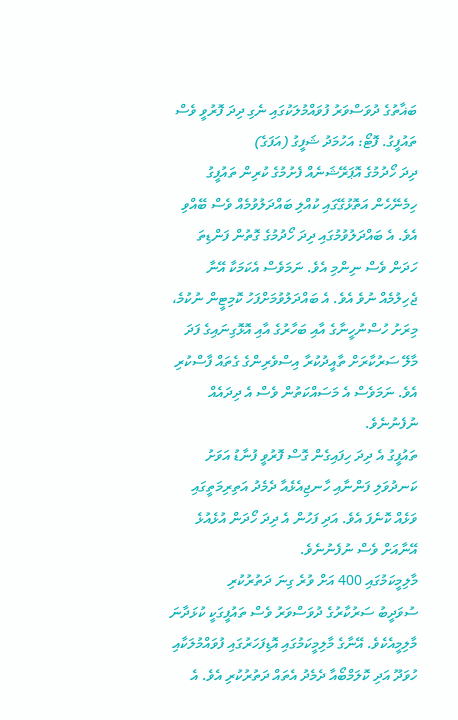ބަޣާތުގެ ދުވަސްވަރު ފުވައްމުލަކުގައި ނެގި ދިދަ ފޮރުވީ ވެސް ތައުފީގު. ފޮޓޯ: އަހުމަދު ޝަފީގު (އަފަގެ)
ދިދަ ހޯދުމުގެ އޮޕަރޭޝަނެއް ފެށުމުގެ ކުރިން ތައުފީގު ހިމެނޭހެން އަތޮޅުގޭގައި ކުއްލި ބައްދަލުވުމެއް ވެސް ބޭއްވި އެވެ. އެ ބައްދަލުވުމުގައި ދިދަ ހޯދުމުގެ ގޮތުން ފަންޑިތަ ހަދަން ވެސް ނިންމި އެވެ. ނަމަވެސް އެކަމަކާ އޭނާ ޖެހިލުމެއް ނުވެ އެވެ. އެ ބައްދަލުވުމަށްފަހު ކޮމިޓީން ނުކުމެ، މިރަށު ހުސްނުހީނާގެ އާއި ބަހާރުގެ އާއި އޮޅޮގިނައިގެ ފަދަ މާލޭ ސަރުކާރަށް ތާއީދުކުރާ އިސްވެރިންގެ ގެތައް ފާސްކުރި އެވެ. ނަމަވެސް އެ މަސައްކަތުން ވެސް އެ ދިދައެއް ނުފެނުނެވެ.
ތައުފީގު އެ ދިދަ ހިފައިގެން ގޮސް ފޮރުވީ ފުނާޑު އަވަށު ކަނދުވަލި ފަންނާއި ހާނޖިއެޅެއާ ދެމެދު އަތިރިމަތީގައި ވަޅެއް ކޮނެފަ އެވެ. އަދި ފަހުން އެ ދިދަ ހޯދަން އުޅެއުޅެ އޭނާއަށް ވެސް ނުފެނުނެވެ.
މާލިމީކަމުގައި 400 އަށް ވުރެ ގިނަ ދަތުރުކުރި
ސުވަދީބު ސަރުކާރުގެ ދުވަސްވަރު ވެސް ތައުފީގަކީ ކުޅަދާނަ މާލިމީއެކެވެ. އޭނާގެ މާލިމީކަމުގައި އޮޑިފަހަރުގައި ފުވައްމުލަކާއި ހުވަދޫ އަދި ކޮލަމްބޯއާ ދެމެދު އެތައް ދަތުރުކުރި އެވެ. އެ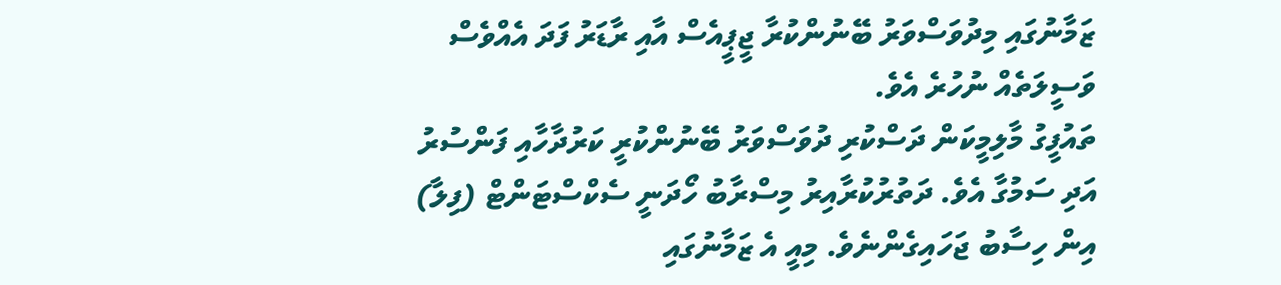ޒަމާނުގައި މިދުވަސްވަރު ބޭނުންކުރާ ޖީޕީއެސް އާއި ރާޑަރު ފަދަ އެއްވެސް ވަސީލަތެއް ނުހުރެ އެވެ.
ތައުފީގު މާލިމީކަން ދަސްކުރި ދުވަސްވަރު ބޭނުންކުރީ ކަރުދާހާއި ފަންސުރު އަދި ސަމުގާ އެވެ. ދަތުރުކުރާއިރު މިސްރާބު ހޯދަނީ ސެކްސްޓަންޓް (ފިލާ) އިން ހިސާބު ޖަހައިގެންނެވެ. މިއީ އެ ޒަމާނުގައި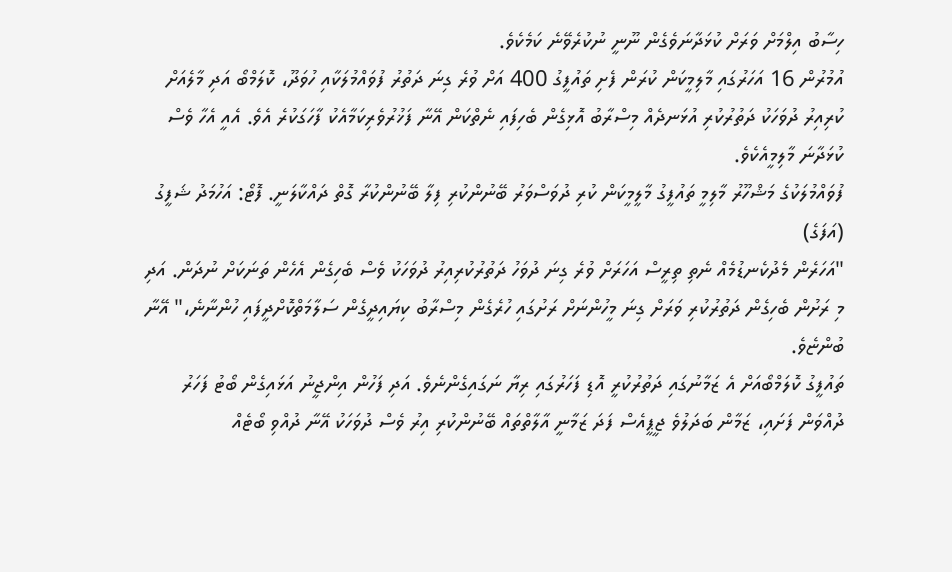ހިސާބު އިލްމަށް ވަރަށް ކުޅަދާނަވެގެން ނޫނީ ނުކުރެވޭނެ ކަމެކެވެ.
އުމުރުން 16 އަހަރުގައި މާލިމީކަން ކުރަން ފެށި ތައުފީގު 400 އަށް ވުރެ ގިނަ ދަތުރު ފުވައްމުލަކާއި ހުވަދޫ، ކޮލަމްބޯ އަދި މާލެއަށް ކުރިއިރު ދުވަހަކު ދަތުރުކުރި އުޅަނދެއް މިސްރާބު އޮޅިގެން ބެހިފައި ނެތްކަން އޭނާ ފަޚުރުވެރިކަމާއެކު ފާހަގަކުރެ އެވެ. އެއީ އެހާ ވެސް ކުޅަދާނަ މާލިމީއެކެވެ.
ފުވައްމުލަކުގެ މަޝްހޫރު މާލިމީ ތައުފީގު މާލީމީކަން ކުރި ދުވަސްވަރު ބޭނުންކުރި ފިލާ ބޭނުންކުރާ ގޮތް ދައްކާލަނީ. ފޮޓޯ: އަހުމަދު ޝަފީގު (އަފަގެ)
"އަހަރެން މެދުކެނޑުމެއް ނެތި ތިރީސް އަހަރަށް ވުރެ ގިނަ ދުވަހު ދަތުރުކުރިއިރު ދުވަހަކު ވެސް ބެހިގެން އެހެން ތަނަކަށް ނުދަން. އަދި މި ރަށުން ބެހިގެން ދަތުރުކުރި ވަރަށް ގިނަ މީހުންނަށް ރަށުގައި ހުރެގެން މިސްރާބު ކިޔައިދީގެން ސަލާމަތްކޮށްދީފައި ހުންނާނެ،" އޭނާ ބުންޏެވެ.
ތައުފީގު ކޮލަމްބޯއަށް އެ ޒަމާނުގައި ދަތުރުކުރީ އޮޑި ފަހަރުގައި ރިޔާ ނަގައިގެންނެވެ. އަދި ފަހުން އިންޖީނު އަޅައިގެން ބޯޓު ފަހަރު ދުއްވަން ފަށައި، ޒަމާން ބަދަލުވެ ޖީޕީއެސް ފަދަ ޒަމާނީ އާލާތްތައް ބޭނުންކުރި އިރު ވެސް ދުވަހަކު އޭނާ ދުއްވި ބޯޓެއް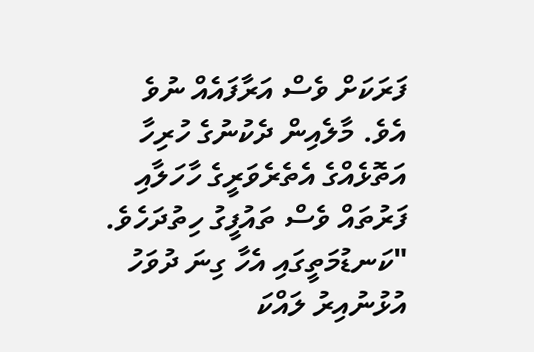ފަރަކަށް ވެސް އަރާފައެއް ނުވެ އެވެ. މާލެއިން ދެކުނުގެ ހުރިހާ އަތޮޅެއްގެ އެތެރެވަރީގެ ހާހަލާއި ފަރުތައް ވެސް ތައުފީގު ހިތުދަހެވެ.
"ކަނޑުމަތީގައި އެހާ ގިނަ ދުވަހު އުޅުނުއިރު ލައްކަ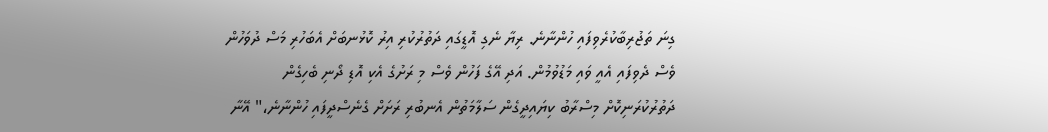ގިނަ ތަޖުރިބާކުރެވިފައި ހުންނާނެ. ރިޔާ ނެގި އޮޑީގައި ދަތުރުކުރި އިރު ކޮޅުނބަށް އެބަހުރި މަސް ދުވަހުން ވެސް ދެވިފައި އެއީ ވައި މަޑުވުމުން. އަދި އޭގެ ފަހުން ވެސް މި ރަށުގެ އެކި އޮޑި ދޯނި ބެހިގެން ދަތުރުކުރަނިކޮށް މިސްރާބު ކިޔައިދީގެން ސަލާމަތުން އެނބުރި ރަށަށް ގެނެސްދީފައި ހުންނާނެ،" އޭނާ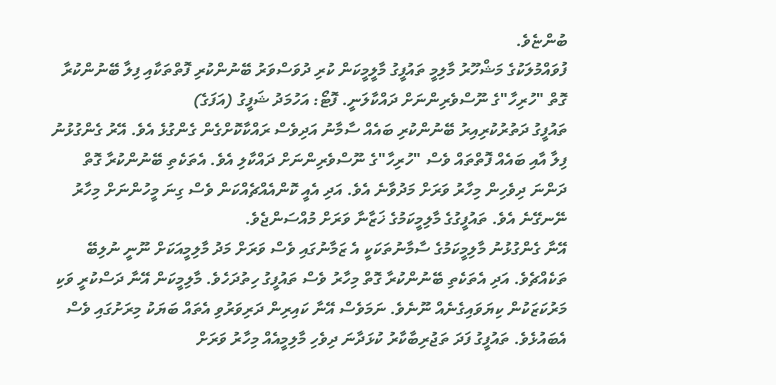ބުންޏެވެ.
ފުވައްމުލަކުގެ މަޝްހޫރު މާލިމީ ތައުފީގު މާލީމީކަން ކުރި ދުވަސްވަރު ބޭނުންކުރި ފޮތްތަކާއި ފިލާ ބޭނުންކުރާ ގޮތް "ހުރިހާ"ގެ ނޫސްވެރިންނަށް ދައްކާލަނީ. ފޮޓޯ: އަހުމަދު ޝަފީގު (އަފަގެ)
ތައުފީގު ދަތުރުކުރިއިރު ބޭނުންކުރި ބައެއް ސާމާނު އަދިވެސް ރައްކާކޮށްގެން ގެންގުޅެ އެވެ. އޭރު ގެންގުޅުނު ފިލާ އާއި ބައެއް ފޮތްތައް ވެސް "ހުރިހާ"ގެ ނޫސްވެރިންނަށް ދައްކާލި އެވެ. އެތަކެތި ބޭނުންކުރާ ގޮތް ދަންނަ ދިވެހިން މިހާރު ވަރަށް މަދުވާނެ އެވެ. އަދި އެއީ ކޮންއެއްޗެއްކަން ވެސް ގިނަ މީހުންނަށް މިހާރު ނޭނގޭނެ އެވެ. ތައުފީގުގެ މާލިމީކަމުގެ ޚަޒާނާ ވަރަށް މުއްސަންޖެވެ.
އޭނާ ގެންގުޅުނު މާލިމީކަމުގެ ސާމާނުތަކަކީ އެ ޒަމާނުގައި ވެސް ވަރަށް މަދު މާލިމީއަކަށް ނޫނީ ނުލިބޭ ތަކެއްޗެވެ. އަދި އެތަކެތި ބޭނުންކުރާ ގޮތް މިހާރު ވެސް ތައުފީގު ހިތުދަހެވެ. މާލިމީކަން އޭނާ ދަސްކުރީ ވަކި މަރުކަޒަކުން ކިޔަވައިގެނެއް ނޫނެވެ. ނަމަވެސް އޭނާ ކައިރިން ދަރިވަރުވި އެތައް ބަޔަކު މިރަށުގައި ވެސް އެބައުޅެވެ. ތައުފީގު ފަދަ ތަޖުރިބާކާރު ކުޅަދާނަ ދިވެހި މާލިމީއެއް މިހާރު ވަރަށް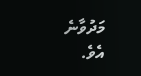މަދުވާނެ އެވެ.